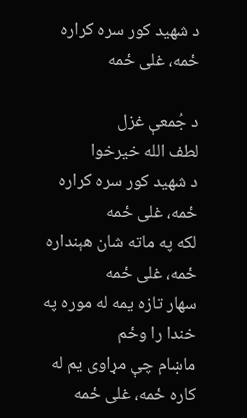د شهيد کور سره کراره ځمه، غلی ځمه

د جُمعې غزل
لطف الله خيرخوا
د شهيد کور سره کراره ځمه، غلی ځمه
لکه په ماته شان هېنداره ځمه، غلی ځمه
سهار تازه يمه له موره په خندا را وځم
ماښام چې مړاوی يم له کاره ځمه، غلی ځمه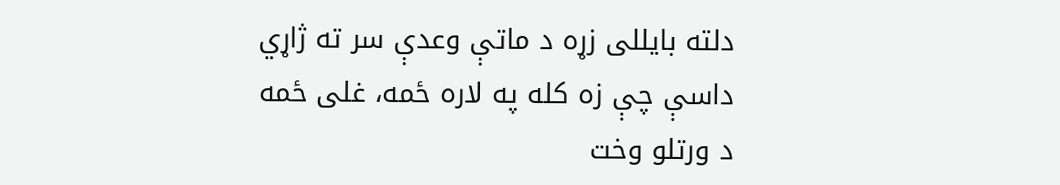دلته بايللی زړه د ماتې وعدې سر ته ژاړي
داسې چې زه کله په لاره ځمه، غلی ځمه
د ورتلو وخت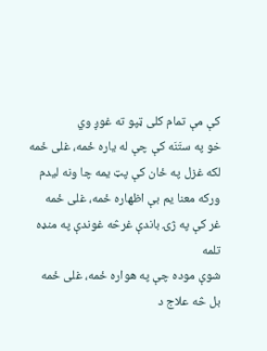کې مې تمام کلی ټپو ته غوږ وي
خو په ستَنَه کې چې له ياره ځمه، غلی ځمه
لکه غزل په ځان کې پټ يمه چا ونه ليدم
ورکه معنا يم بې اظهاره ځمه، غلی ځمه
غر کې په ژۍ باندې غرڅه غوندې په منډه تلمه
شوې موده چې په هواره ځمه، غلی ځمه
بل څه علاج د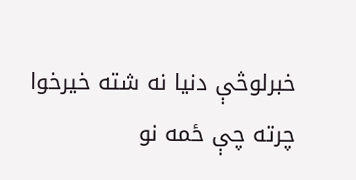خبرلوڅې دنيا نه شته خيرخوا
چرته چې ځمه نو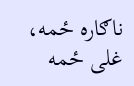ناګاره ځمه، غلی ځمه